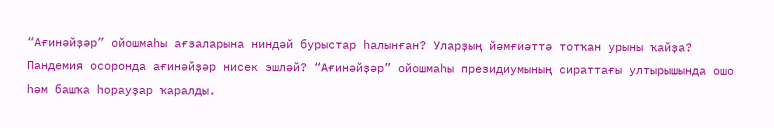“Ағинәйҙәр” ойошмаһы ағзаларына ниндәй бурыстар һалынған? Уларҙың йәмғиәттә тотҡан урыны ҡайҙа? Пандемия осоронда ағинәйҙәр нисек эшләй? “Ағинәйҙәр” ойошмаһы президиумының сираттағы ултырышында ошо һәм башҡа һорауҙар ҡаралды.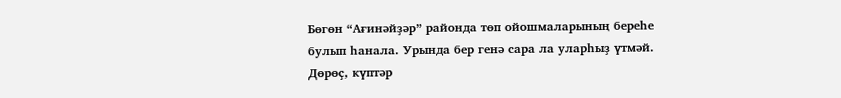Бөгөн “Ағинәйҙәр” районда төп ойошмаларының береһе булып һанала. Урында бер генә сара ла уларһыҙ үтмәй. Дөрөҫ, күптәр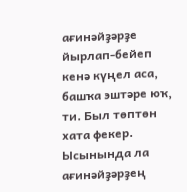ағинәйҙәрҙе йырлап-бейеп кенә күңел аса, башҡа эштәре юҡ, ти. Был төптөн хата фекер. Ысынында ла ағинәйҙәрҙең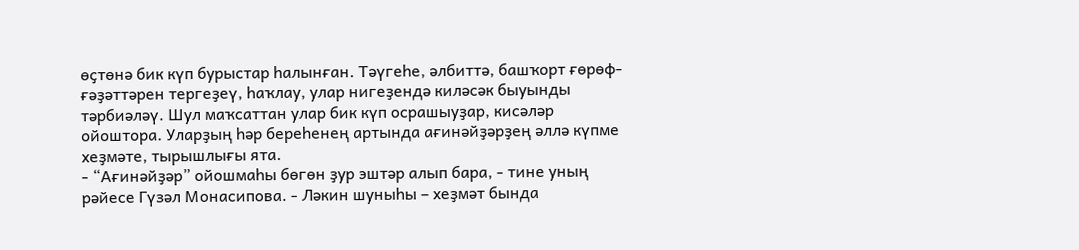өҫтөнә бик күп бурыстар һалынған. Тәүгеһе, әлбиттә, башҡорт ғөрөф-ғәҙәттәрен тергеҙеү, һаҡлау, улар нигеҙендә киләсәк быуынды тәрбиәләү. Шул маҡсаттан улар бик күп осрашыуҙар, кисәләр ойоштора. Уларҙың һәр береһенең артында ағинәйҙәрҙең әллә күпме хеҙмәте, тырышлығы ята.
- “Ағинәйҙәр” ойошмаһы бөгөн ҙур эштәр алып бара, - тине уның рәйесе Гүзәл Монасипова. - Ләкин шуныһы – хеҙмәт бында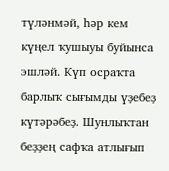түләнмәй, һәр кем күңел ҡушыуы буйынса эшләй. Күп осраҡта барлыҡ сығымды үҙебеҙ күтәрәбеҙ. Шунлыҡтан беҙҙең сафҡа атлығып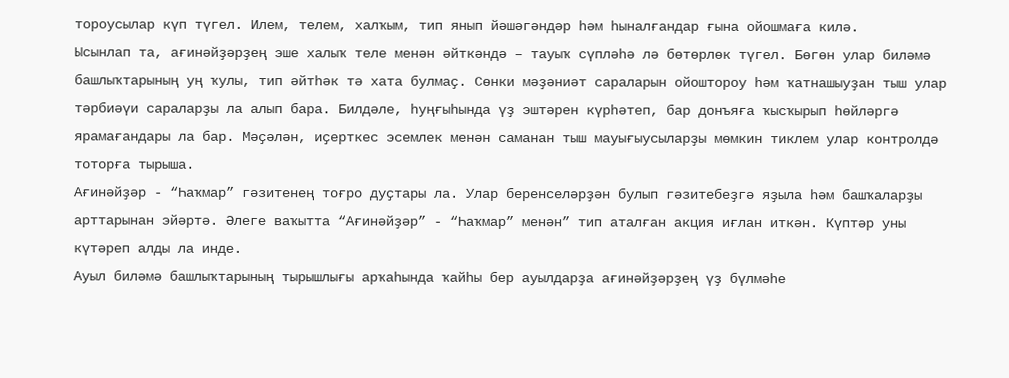тороусылар күп түгел. Илем, телем, халҡым, тип янып йәшәгәндәр һәм һыналғандар ғына ойошмаға килә.
Ысынлап та, ағинәйҙәрҙең эше халыҡ теле менән әйткәндә – тауыҡ сүпләһә лә бөтөрлөк түгел. Бөгөн улар биләмә башлыҡтарының уң ҡулы, тип әйтһәк тә хата булмаҫ. Сөнки мәҙәниәт сараларын ойоштороу һәм ҡатнашыуҙан тыш улар тәрбиәүи сараларҙы ла алып бара. Билдәле, һуңғыһында үҙ эштәрен күрһәтеп, бар донъяға ҡысҡырып һөйләргә ярамағандары ла бар. Мәҫәлән, иҫерткес эсемлек менән саманан тыш мауығыусыларҙы мөмкин тиклем улар контролдә тоторға тырыша.
Ағинәйҙәр - “Һаҡмар” гәзитенең тоғро дуҫтары ла. Улар беренселәрҙән булып гәзитебеҙгә яҙыла һәм башҡаларҙы арттарынан эйәртә. Әлеге ваҡытта “Ағинәйҙәр” - “Һаҡмар” менән” тип аталған акция иғлан иткән. Күптәр уны күтәреп алды ла инде.
Ауыл биләмә башлыҡтарының тырышлығы арҡаһында ҡайһы бер ауылдарҙа ағинәйҙәрҙең үҙ бүлмәһе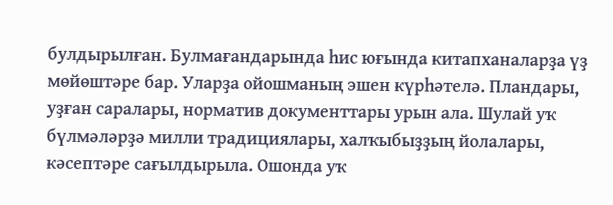булдырылған. Булмағандарында һис юғында китапханаларҙа үҙ мөйөштәре бар. Уларҙа ойошманың эшен күрһәтелә. Пландары, уҙған саралары, норматив документтары урын ала. Шулай уҡ бүлмәләрҙә милли традициялары, халҡыбыҙҙың йолалары, кәсептәре сағылдырыла. Ошонда уҡ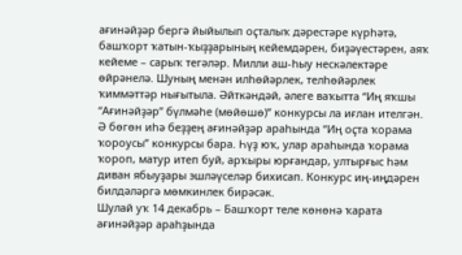ағинәйҙәр бергә йыйылып оҫталыҡ дәрестәре күрһәтә, башҡорт ҡатын-ҡыҙҙарының кейемдәрен, биҙәүестәрен, аяҡ кейеме – сарыҡ тегәләр. Милли аш-һыу нескәлектәре өйрәнелә. Шуның менән илһөйәрлек, телһөйәрлек ҡиммәттәр нығытыла. Әйткәндәй, әлеге ваҡытта “Иң яҡшы “Ағинәйҙәр” бүлмәһе (мөйөшө)” конкурсы ла иғлан ителгән.
Ә бөгөн иһә беҙҙең ағинәйҙәр араһында “Иң оҫта ҡорама ҡороусы” конкурсы бара. Һүҙ юҡ, улар араһында ҡорама ҡороп, матур итеп буй, арҡыры юрғандар, ултырғыс һәм диван ябыуҙары эшләүселәр бихисап. Конкурс иң-иңдәрен билдәләргә мөмкинлек бирәсәк.
Шулай уҡ 14 декабрь – Башҡорт теле көнөнә ҡарата ағинәйҙәр араһҙында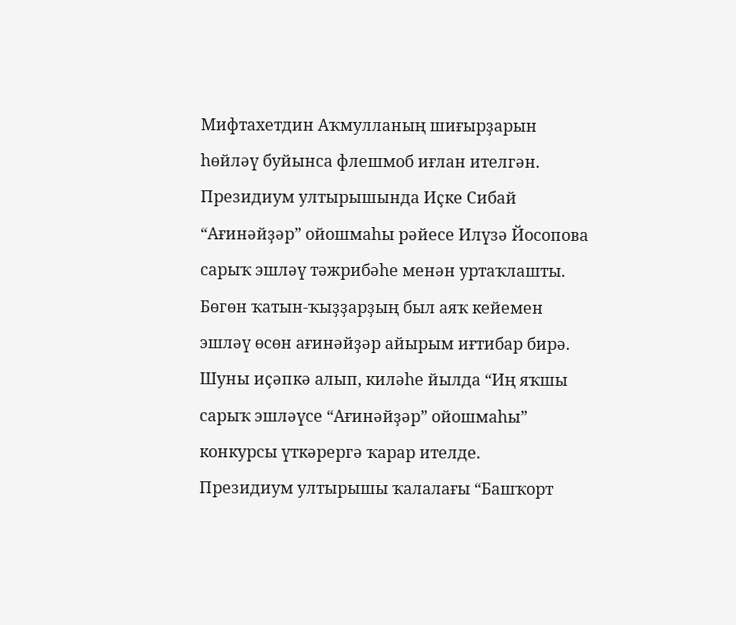Мифтахетдин Аҡмулланың шиғырҙарын һөйләү буйынса флешмоб иғлан ителгән.
Президиум ултырышында Иҫке Сибай “Ағинәйҙәр” ойошмаһы рәйесе Илүзә Йосопова сарыҡ эшләү тәжрибәһе менән уртаҡлашты. Бөгөн ҡатын-ҡыҙҙарҙың был аяҡ кейемен эшләү өсөн ағинәйҙәр айырым иғтибар бирә. Шуны иҫәпкә алып, киләһе йылда “Иң яҡшы сарыҡ эшләүсе “Ағинәйҙәр” ойошмаһы” конкурсы үткәрергә ҡарар ителде.
Президиум ултырышы ҡалалағы “Башҡорт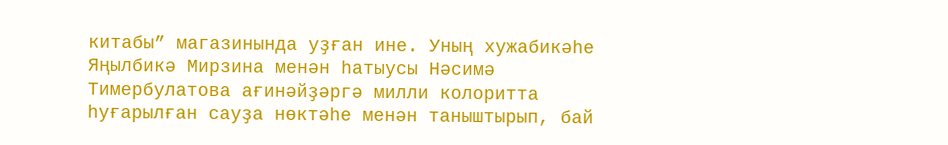китабы” магазинында уҙған ине. Уның хужабикәһе Яңылбикә Мирзина менән һатыусы Нәсимә Тимербулатова ағинәйҙәргә милли колоритта һуғарылған сауҙа нөктәһе менән таныштырып, бай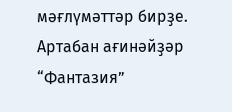мәғлүмәттәр бирҙе. Артабан ағинәйҙәр “Фантазия”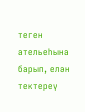теген ательеһына барып, елән тектереү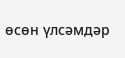өсөн үлсәмдәр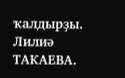ҡалдырҙы.
Лилиә ТАКАЕВА.